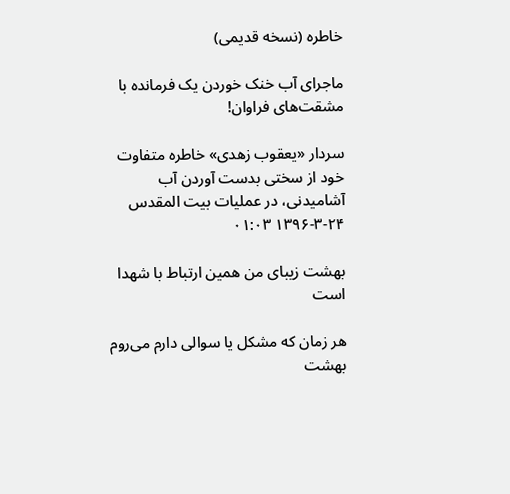خاطره (نسخه قدیمی)

ماجرای آب خنک خوردن یک فرمانده با مشقت‌های فراوان!

سردار «یعقوب زهدی» خاطره متفاوت خود از سختی بدست آوردن آب آشامیدنی، در عملیات بیت المقدس
۱۳۹۶-۳-۲۴ ۰۱:۰۳

بهشت زیبای من همین ارتباط با شهدا است

هر زمان که مشکل یا سوالی دارم می‌روم بهشت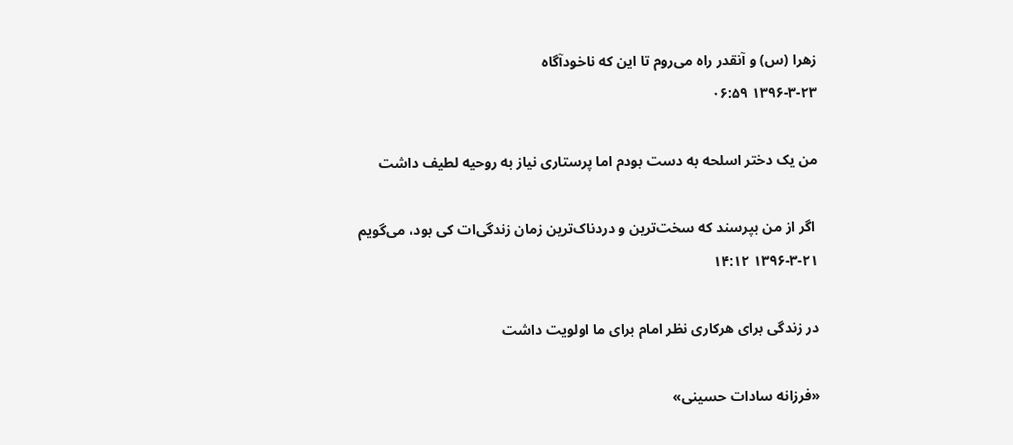زهرا (س) و آنقدر راه می‌روم تا این که ناخودآگاه
۱۳۹۶-۳-۲۳ ۰۶:۵۹

من یک دختر اسلحه به دست بودم اما پرستاری نیاز به روحیه لطیف داشت

 اگر از من بپرسند که سخت‌ترین و دردناک‌ترین زمان زندگی‌ات کی بود، می‌گویم
۱۳۹۶-۳-۲۱ ۱۴:۱۲

در زندگی برای هرکاری نظر امام برای ما اولویت داشت

«فرزانه سادات حسینی»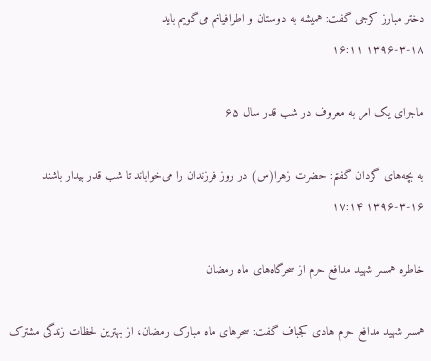دختر مبارز کرجی گفت: همیشه به دوستان و اطرافیانم می‌گویم باید
۱۳۹۶-۳-۱۸ ۱۶:۱۱

ماجرای یک امر به معروف در شب قدر سال ۶۵

به بچه‌های گردان گفتم: حضرت زهرا(س) در روز فرزندان را می‌خواباند تا شب قدر بیدار باشند
۱۳۹۶-۳-۱۶ ۱۷:۱۴

خاطره همسر شهید مدافع حرم از سحرگاه‌های ماه رمضان

همسر شهید مدافع حرم هادی کجباف گفت: سحرهای ماه مبارک رمضان، از بهترین لحظات زندگی مشترک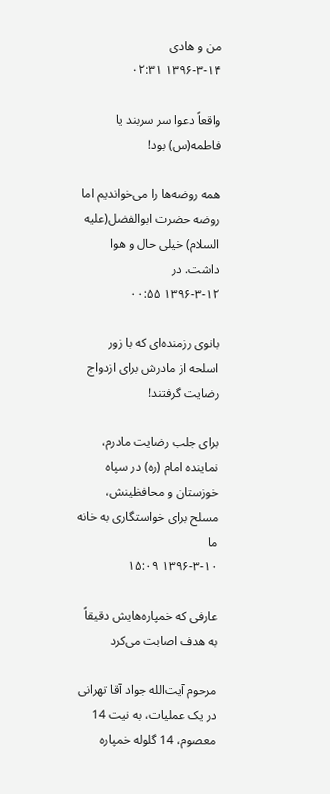من و هادی
۱۳۹۶-۳-۱۴ ۰۲:۳۱

واقعاً دعوا سر سربند یا فاطمه(س) بود!

همه روضه‌ها را می‌خواندیم اما روضه حضرت ابوالفضل(علیه السلام) خیلی حال و هوا داشت. در
۱۳۹۶-۳-۱۲ ۰۰:۵۵

بانوی رزمنده‌ای که با زور اسلحه از مادرش برای ازدواج رضایت گرفتند!

برای جلب رضایت مادرم، نماینده امام (ره) در سپاه خوزستان و محافظینش، مسلح برای خواستگاری به خانه ما
۱۳۹۶-۳-۱۰ ۱۵:۰۹

عارفی که خمپاره‌هایش دقیقاً به هدف اصابت می‌کرد

مرحوم آیت‌الله جواد آقا تهرانی در یک عملیات، به نیت 14 معصوم، 14 گلوله خمپاره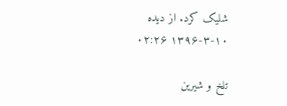شلیک کرد. از دیده
۱۳۹۶-۳-۱۰ ۰۲:۲۶

تلخ و شیرین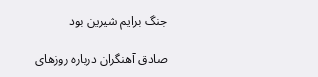جنگ برایم شیرین بود

صادق آهنگران درباره روزهای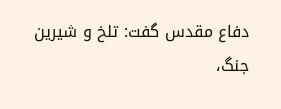دفاع مقدس گفت: تلخ و شیرین جنگ‌،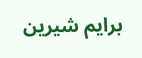برایم شیرین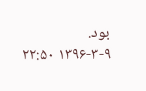بود.
۱۳۹۶-۳-۹ ۲۲:۵۰